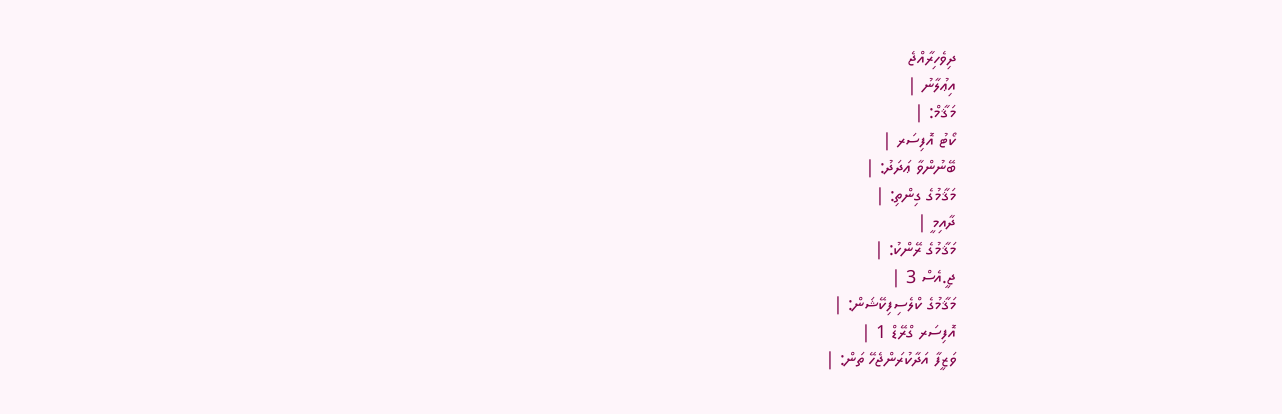ދިވެހިރާއްޖެ
އިޢުލާނު |
މަޤާމް: |
ކޯޓު އޮފިސަރ |
ބޭނުންވާ ޢަދަދު: |
މަޤާމުގެ ގިންތި: |
ދާއިމީ |
މަޤާމުގެ ރޭންކު: |
ޖީ.އެސް 3 |
މަޤާމުގެ ކްލެސިފިކޭޝަން: |
އޮފިސަރ ގްރޭޑް 1 |
ވަޒީފާ އަދާކުރަންޖެހޭ ތަން: |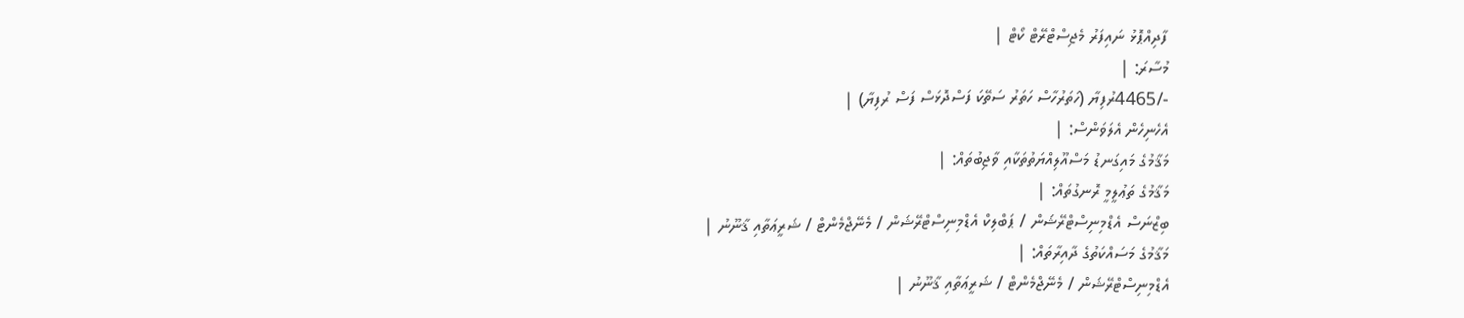ފާދިއްޕޮޅު ނައިފަރު މެޖިސްޓްރޭޓް ކޯޓް |
މުސާރަ: |
-/4465ރުފިޔާ (ހަތަރުހާސް ހަތަރު ސަތޭކަ ފަސްދޮޅަސް ފަސް ރުފިޔާ) |
އެހެނިހެން އެލަވަންސް: |
މަޤާމުގެ މައިގަނޑު މަސްއޫލިއްޔަތުތަކާއި ވާޖިބުތައް: |
މަޤާމުގެ ތަޢުލީމީ ރޮނގުތައް: |
ބިޒްނަސް އެޑްމިނިސްޓްރޭޝަން / ޕަބްލިކް އެޑްމިނިސްޓްރޭޝަން / މެނޭޖްމެންޓް / ޝަރީޢަތާއި ޤާނޫނު |
މަޤާމުގެ މަސައްކަތުގެ ދާއިރާތައް: |
އެޑްމިނިސްޓްރޭޝަން / މެނޭޖްމެންޓް / ޝަރީޢަތާއި ޤާނޫނު |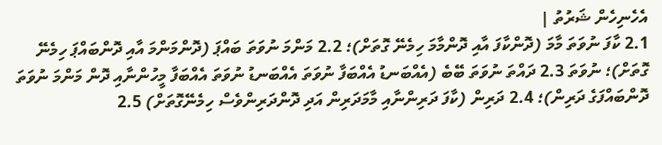އެހެނިހެން ޝަރުތު |
2.1 ކާފަ ނުވަތަ މާމަ (ދޮންކާފަ އާއި ދޮންމާމަ ހިމެނޭ ގޮތަށް)؛ 2.2 މަންމަ ނުވަތަ ބައްޕަ (ދޮންމަންމަ އާއި ދޮންބައްޕަ ހިމެނޭ ގޮތަށް)؛ ނުވަތަ 2.3 ދައްތަ ނުވަތަ ބޭބެ (އެއްބަނޑު އެއްބަފާ ނުވަތަ އެއްބަނޑު ނުވަތަ އެއްބަފާ މީހުންނާއި ދޮން މަންމަ ނުވަތަ ދޮންބައްފަގެ ދަރިން)؛ 2.4 ދަރިން (ކާފަ ދަރިންނާއި މާމަދަރިން އަދި ދޮންދަރިންވެސް ހިމެނޭގޮތަށް) 2.5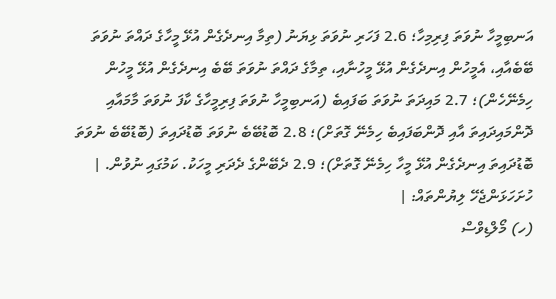އަނބިމީހާ ނުވަތަ ފިރިމިހާ؛ 2.6 ފަހަރި ނުވަތަ ޅިޔަނު (ތިމާ އިނދެގެން އުޅޭ މީހާގެ ދައްތަ ނުވަތަ ބޭބެއާއި، އެމީހުން އިނދެގެން އުޅޭ މީހުނާއި، ތިމާގެ ދައްތަ ނުވަތަ ބޭބެ އިނދެގެން އުޅޭ މީހުން ހިމެނޭހެން)؛ 2.7 މައިދަތަ ނުވަތަ ބަފައިބެ (އަނބިމީހާ ނުވަތަ ފިރިމީހާގެ ކާފަ ނުވަތަ މާމައާއި ދޮންމައިދައިތަ އާއި ދޮންބަފައިބެ ހިމެނޭ ގޮތަށް)؛ 2.8 ބޮޑުބޭބެ ނުވަތަ ބޮޑުދައިތަ (ބޮޑުބޭބެ ނުވަތަ ބޮޑުދައިތަ އިނދެގެން އުޅޭ މީހާ ހިމެނޭ ގޮތަށް)؛ 2.9 ދެބޭންގެ ދެދަރި މީހަކު. ކަމުގައި ނުވުން. |
ހުށަހަޅަންޖެހޭ ލިޔުންތައް: |
(ހ) މޯލްޑިވްސް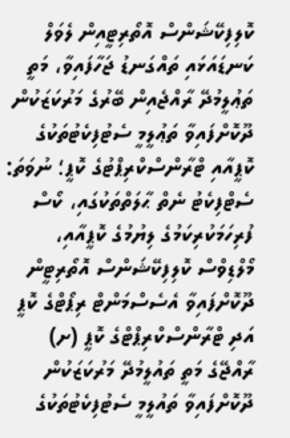ކޮލިފިކޭޝަންސް އޮތޯރިޓީއިން ލެވަލް ކަނޑައަޅައި ތައްގަނޑު ޖަހާފައިވާ، މަތީ ތަޢުލީމުދޭ ރާއްޖެއިން ބޭރުގެ މަރުކަޒަކުން ދޫކޮށްފައިވާ ތަޢުލީމީ ސެޓުފިކެޓުތަކުގެ ކޮޕީއާއި ޓްރާންސްކްރިޕްޓުގެ ކޮޕީ؛ ނުވަތަ: ސެޓްފިކެޓު ނެތް ޙާލަތްތަކުގައި، ކޯސް ފުރިހަމަކުރިކަމުގެ ލިޔުމުގެ ކޮޕީއާއި، މޯލްޑިވްސް ކޮލިފިކޭޝަންސް އޮތޯރިޓީން ދޫކޮށްފައިވާ އެސެސްމަންޓް ރިޕޯޓްގެ ކޮޕީ އަދި ޓްރާންސްކްރިޕްޓްގެ ކޮޕީ (ށ) ރާއްޖޭގެ މަތީ ތައުލީމުދޭ މަރުކަޒަކުން ދޫކޮށްފައިވާ ތައުލީމީ ސެޓުފިކެޓުތަކުގެ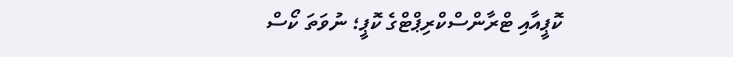ކޮޕީއާއި ޓްރާންސްކްރިޕްޓްގެ ކޮޕީ؛ ނުވަތަ ކޯސް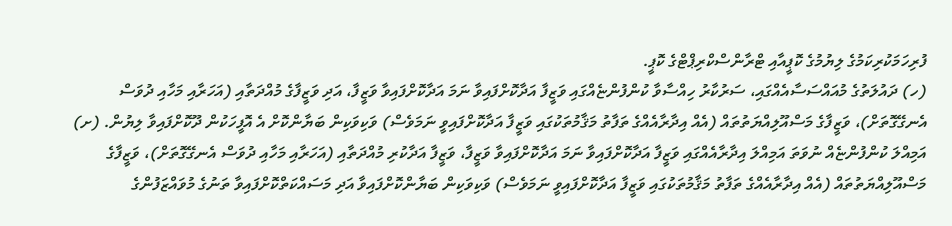ފުރިހަމަކުރިކަމުގެ ލިޔުމުގެ ކޮޕީއާއި ޓްރާންސްކްރިޕްޓްގެ ކޮޕީ.
(ހ) ދައުލަތުގެ މުއައްސަސާއެއްގައި، ސަރުކާރު ހިއްސާވާ ކުންފުންޏެއްގައި ވަޒީފާ އަދާކޮށްފައިވާ ނަމަ އަދާކޮށްފައިވާ ވަޒީފާ، އަދި ވަޒީފާގެ މުއްދަތާއި (އަހަރާއި މަހާއި ދުވަސް އެނގޭގޮތަށް)، ވަޒީފާގެ މަސްއޫލިއްޔަތުތައް (އެއް އިދާރާއެއްގެ ތަފާތު މަޤާމުތަކުގައި ވަޒީފާ އަދާކޮށްފައިވީ ނަމަވެސް) ވަކިވަކިން ބަޔާންކޮށް އެ އޮފީހަކުން ދޫކޮށްފައިވާ ލިޔުން. (ށ) އަމިއްލަ ކުންފުންޏެއް ނުވަތަ އަމިއްލަ އިދާރާއެއްގައި ވަޒީފާ އަދާކޮށްފައިވާ ނަމަ އަދާކޮށްފައިވާ ވަޒީފާ، ވަޒީފާ އަދާކުރި މުއްދަތާއި (އަހަރާއި މަހާއި ދުވަސް އެނގޭގޮތަށް)، ވަޒީފާގެ މަސްއޫލިއްޔަތުތައް (އެއް އިދާރާއެއްގެ ތަފާތު މަޤާމުތަކުގައި ވަޒީފާ އަދާކޮށްފައިވީ ނަމަވެސް) ވަކިވަކިން ބަޔާންކޮށްފައިވާ އަދި މަސައްކަތްކޮށްފައިވާ ތަނުގެ މުވައްޒަފުންގެ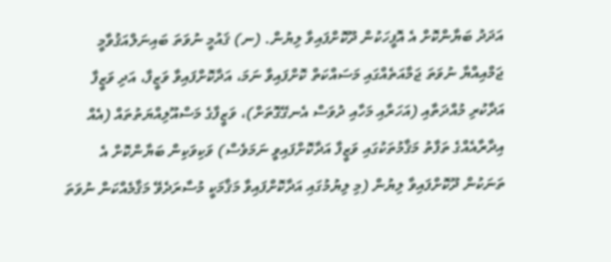އަދަދު ބަޔާންކޮށް އެ އޮފީހަކުން ދޫކޮށްފައިވާ ލިޔުން. (ނ) ޤައުމީ ނުވަތަ ބައިނަލްއަޤުވާމީ ޖަމްއިއްޔާ ނުވަތަ ޖަމާއަތެއްގައި މަސައްކަތް ކޮށްފައިވާ ނަމަ، އަދާކޮށްފައިވާ ވަޒީފާ، އަދި ވަޒީފާ އަދާކުރި މުއްދަތާއި (އަހަރާއި މަހާއި ދުވަސް އެނގޭގޮތަށް)، ވަޒީފާގެ މަސްއޫލިއްޔަތުތައް (އެއް އިދާރާއެއްގެ ތަފާތު މަޤާމުތަކުގައި ވަޒީފާ އަދާކޮށްފައިވީ ނަމަވެސް) ވަކިވަކިން ބަޔާންކޮށް އެ ތަނަކުން ދޫކޮށްފައިވާ ލިޔުން (މި ލިޔުމުގައި އަދާކޮށްފައިވާ މަޤާމަކީ މުސާރަދެވޭ މަޤާމެއްކަން ނުވަތަ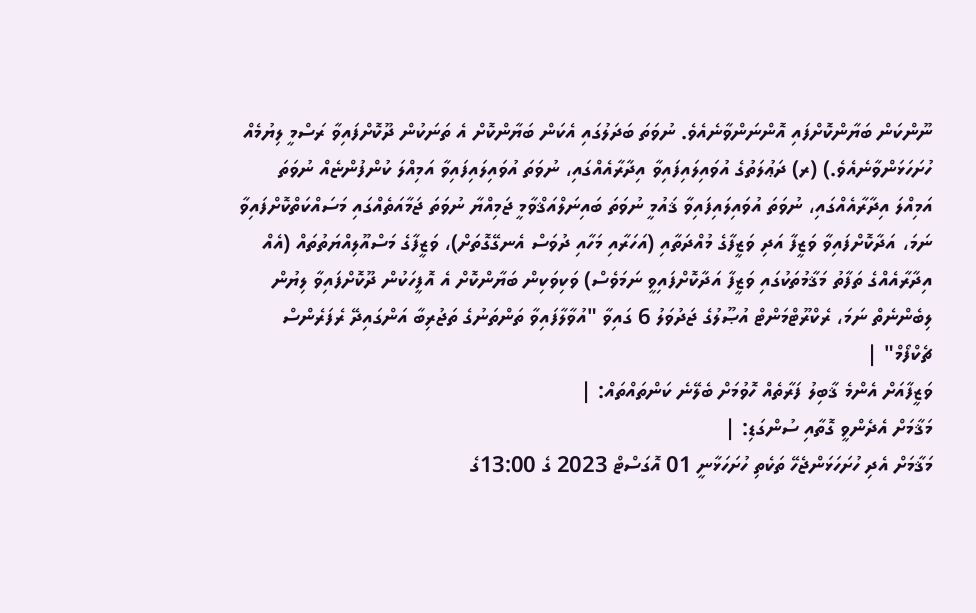ނޫންކަން ބަޔާންކޮށްފައި އޮންނަންވާނެއެވެ. ނުވަތަ ބަދަލުގައި އެކަން ބަޔާންކޮށް އެ ތަނަކުން ދޫކޮށްފައިވާ ރަސްމީ ލިޔުމެއް ހުށަހަޅަންވާނެއެވެ.) (ރ) ދަޢުލަތުގެ އުވައިލައިފައިވާ އިދާރާއެއްގައި، ނުވަތަ އުވައިލައިފައިވާ އަމިއްލަ ކުންފުންޏެއް ނުވަތަ އަމިއްލަ އިދާރާއެއްގައި، ނުވަތަ އުވައިލައިފައިވާ ޤައުމީ ނުވަތަ ބައިނަލްއަޤްވާމީ ޖަމިއްޔާ ނުވަތަ ޖަމާއަތެއްގައި މަސައްކަތްކޮށްފައިވާ ނަމަ، އަދާކޮށްފައިވާ ވަޒީފާ އަދި ވަޒީފާގެ މުއްދަތާއި (އަހަރާއި މަހާއި ދުވަސް އެނގޭގޮތަށް)، ވަޒީފާގެ މަސްއޫލިއްޔަތުތައް (އެއް އިދާރާއެއްގެ ތަފާތު މަޤާމުތަކުގައި ވަޒީފާ އަދާކޮށްފައިވީ ނަމަވެސް) ވަކިވަކިން ބަޔާންކޮށް އެ އޮފީހަކުން ދޫކޮށްފައިވާ ލިޔުން ލިބެންނެތް ނަމަ، ރެކްރޫޓްމަންޓް އުޞޫލުގެ ޖަދުވަލު 6 ގައިވާ "އުވާލާފައިވާ ތަންތަނުގެ ތަޖުރިބާ އަންގައިދޭ ރެފަރެންސް ޗެކްފޯމް" |
ވަޒީފާއަށް އެންމެ ޤާބިލު ފަރާތެއް ހޮވުމަށް ބެލޭނެ ކަންތައްތައް: |
މަޤާމަށް އެދެންވީ ގޮތާއި ސުންގަޑި: |
މަޤާމަށް އެދި ހުށަހަޅަންޖެހޭ ތަކެތި ހުށަހަޅާނީ 01 އޮގަސްޓް 2023 ގެ 13:00ގެ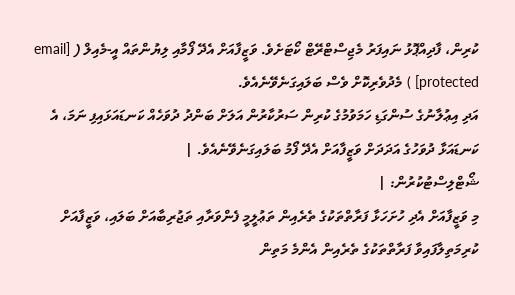ކުރިން، ފާދިއްޕޮޅު ނައިފަރު މެޖިސްޓްރޭޓް ކޯޓަށެވެ. ވަޒީފާއަށް އެދޭ ފޯމާއި ލިޔުންތައް އީ-މެއިލް ( [email protected] ) މެދުވެރިކޮށް ވެސް ބަލައިގަނެވޭނެއެވެ.
އަދި އިޢުލާނުގެ ސުންގަޑި ހަމަވުމުގެ ކުރިން ސަރުކާރުން އަލަށް ބަންދު ދުވަހެއް ކަނޑައަޅައިފި ނަމަ، އެ ކަނޑައަޅާ ދުވަހުގެ އަދަދަށް ވަޒީފާއަށް އެދޭ ފޯމު ބަލައިގަނެވޭނެއެވެ. |
ޝޯޓްލިސްޓުކުރުން: |
މި ވަޒީފާއަށް އެދި ހުށަހަޅާ ފަރާތްތަކުގެ ތެރެއިން ތަޢުލީމީ ފެންވަރާއި ތަޖުރިބާއަށް ބަލައި، ވަޒީފާއަށް ކުރިމަތިލާފައިވާ ފަރާތްތަކުގެ ތެރެއިން އެންމެ މަތިން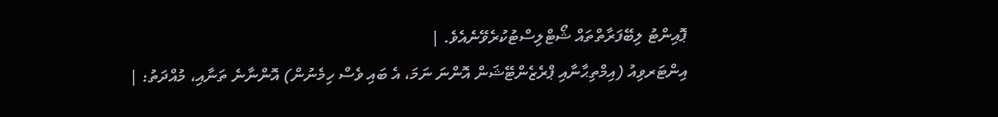ޕޮއިންޓު ލިބޭފަރާތްތައް ޝޯޓްލިސްޓުކުރެވޭނެއެވެ. |
އިންޓަރވިއު (އިމްތިޙާނާއި ޕްރެޒެންޓޭޝަން އޮންނަ ނަމަ، އެ ބައި ވެސް ހިމެނުން) އޮންނާނެ ތަނާއި، މުއްދަތު: |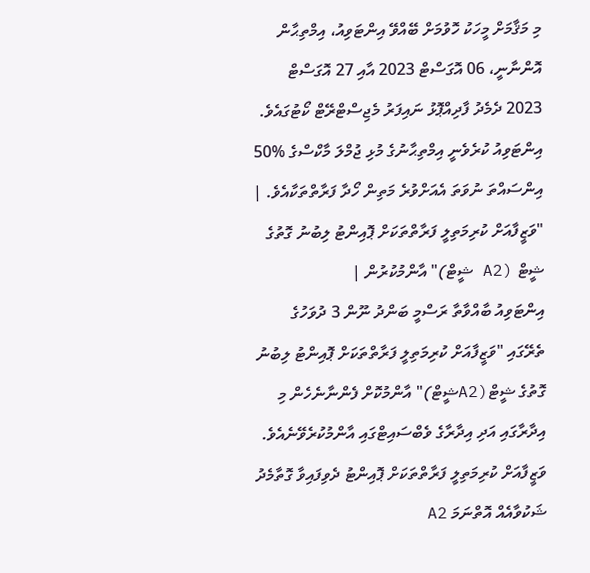މި މަޤާމަށް މީހަކު ހޮވުމަށް ބޭއްވޭ އިންޓަވިއު، އިމްތިޙާން އޮންނާނީ، 06 އޮގަސްޓް 2023 އާއި 27 އޮގަސްޓް 2023 ދެމެދު ފާދިއްޕޮޅު ނައިފަރު މެޖިސްޓްރޭޓް ކޯޓުގައެވެ. އިންޓަވިއު ކުރެވެނީ އިމްތިޙާނުގެ މުޅި ޖުމްލަ މާކްސްގެ %50 އިންސައްތަ ނުވަތަ އެއަށްވުރެ މަތިން ހޯދާ ފަރާތްތަކާއެވެ. |
"ވަޒީފާއަށް ކުރިމަތިލީ ފަރާތްތަކަށް ޕޮއިންޓު ލިބުނު ގޮތުގެ ޝީޓް (A2 ޝީޓް)" އާންމުކުރުން |
އިންޓަވިއު ބާއްވާތާ ރަސްމީ ބަންދު ނޫން 3 ދުވަހުގެ ތެރޭގައި "ވަޒީފާއަށް ކުރިމަތިލީ ފަރާތްތަކަށް ޕޮއިންޓު ލިބުނު ގޮތުގެ ޝީޓް(A2ޝީޓް)" އާންމުކޮށް ފެންނާނެހެން މި އިދާރާގައި އަދި އިދާރާގެ ވެބްސައިޓްގައި އާންމުކުރެވޭނެއެވެ. ވަޒީފާއަށް ކުރިމަތިލީ ފަރާތްތަކަށް ޕޮއިންޓު ދެވިފައިވާ ގޮތާމެދު ޝަކުވާއެއް އޮތްނަމަ A2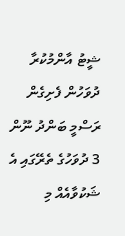ޝީޓު އާންމުކުރާ ދުވަހުން ފެށިގެން ރަސްމީ ބަންދު ނޫން 3 ދުވަހުގެ ތެރޭގައި އެ ޝަކުވާއެއް މި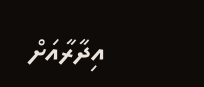އިދާރާއަށް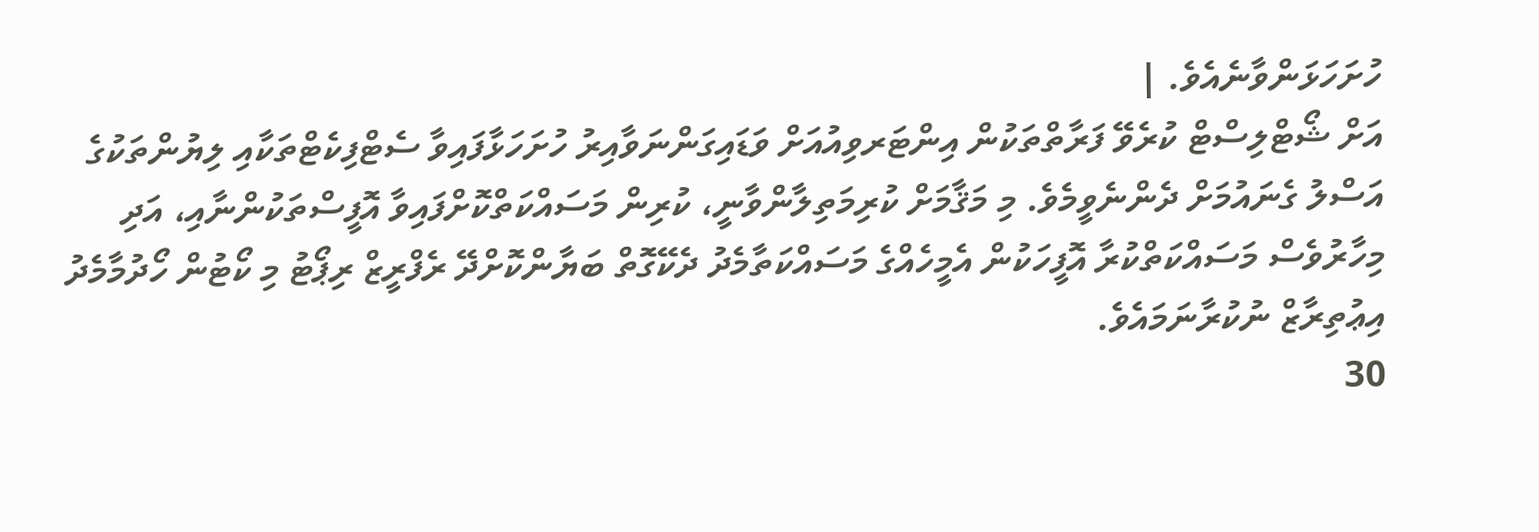ހުށަހަޅަންވާނެއެވެ. |
އަށް ޝޯޓްލިސްޓް ކުރެވޭ ފަރާތްތަކުން އިންޓަރވިއުއަށް ވަޑައިގަންނަވާއިރު ހުށަހަޅާފައިވާ ސެޓްފިކެޓްތަކާއި ލިޔުންތަކުގެ އަސްލު ގެނައުމަށް ދެންނެވީމެވެ. މި މަޤާމަށް ކުރިމަތިލާންވާނީ، ކުރިން މަސައްކަތްކޮށްފައިވާ އޮފީސްތަކުންނާއި، އަދި މިހާރުވެސް މަސައްކަތްކުރާ އޮފީހަކުން އެމީހެއްގެ މަސައްކަތާމެދު ދެކޭގޮތް ބަޔާންކޮށްދޭ ރެފްރީޒް ރިޕޯޓު މި ކޯޓުން ހޯދުމާމެދު އިޢުތިރާޒް ނުކުރާނަމައެވެ.
30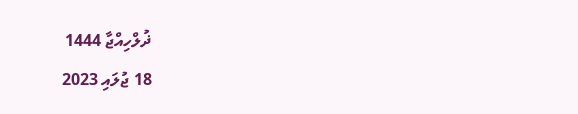ޛުލްހިއްޖާ 1444
18 ޖުލައި 2023